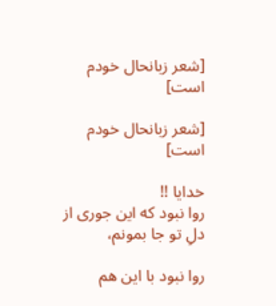[شعر زبانحال خودم است]

[شعر زبانحال خودم است]

خدایا !!
روا نبود که این جوری از دلِ تو جا بمونم،

روا نبود با این هم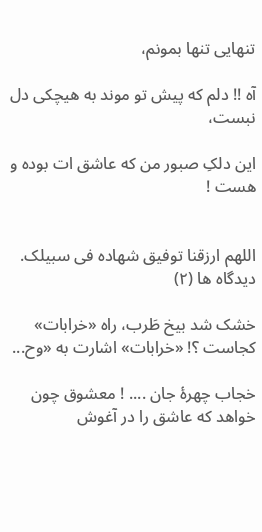تنهایی تنها بمونم،

آه !! دلم که پیش تو موند به هیچکی دل نبست،

این دلکِ صبور من که عاشق ات بوده و هست !


اللهم ارزقنا توفیق شهاده فی سبیلک.
دیدگاه ها (۲)

خشک شد بیخ طَرب، راه «خرابات» کجاست ؟! «خرابات» اشارت به «وح...

خجاب چهرۀ جان .... ! معشوق چون خواهد که عاشق را در آغوش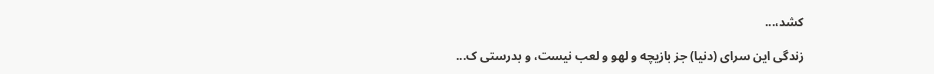کشد،...

زندگی این سرای (دنیا) جز بازیچه و لهو و لعب نیست، و بدرستی ک...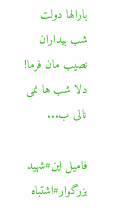بارالها دولت شب بیداران نصیب مان فرما! دلا شب ها نمی نالی ب...

فامیل این#شهید بزرگوار#اشتباه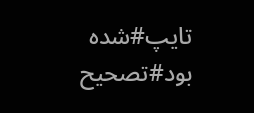تایپ#شده بود#تصحیح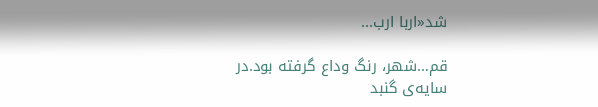شد«اربا ارب...

قم…شهر، رنگ وداع گرفته بود.در سایه‌ی گنبد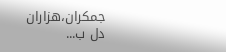جمکران،هزاران دل ب...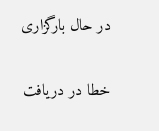در حال بارگزاری

خطا در دریافت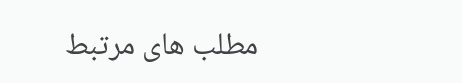مطلب های مرتبط